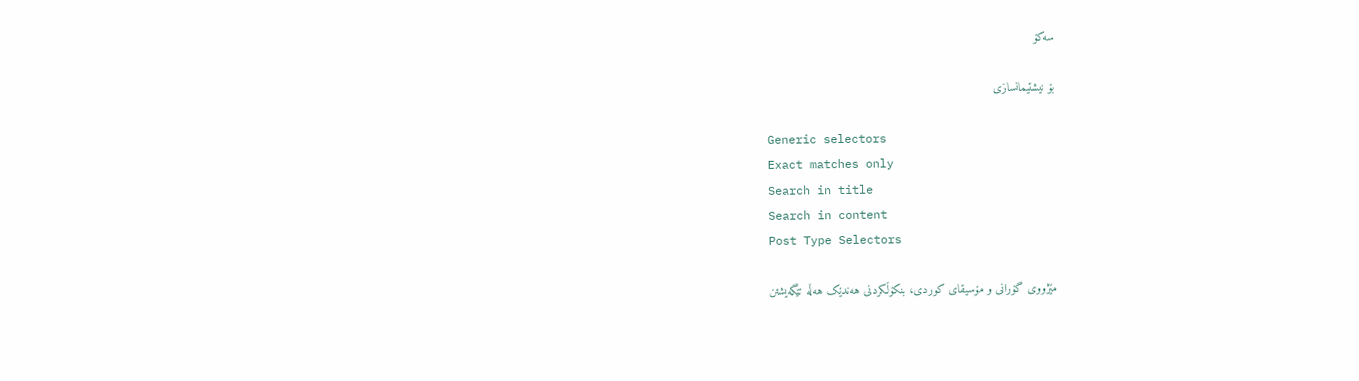سەکۆ

بۆ نیشتیمانسازی

Generic selectors
Exact matches only
Search in title
Search in content
Post Type Selectors

مێژووی گۆرانی و مۆسیقای کوردی، بنکۆڵکردنی هەندێک هەڵە تێگەیشتن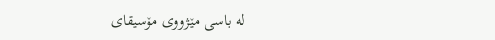لە باسی مێژووی مۆسیقای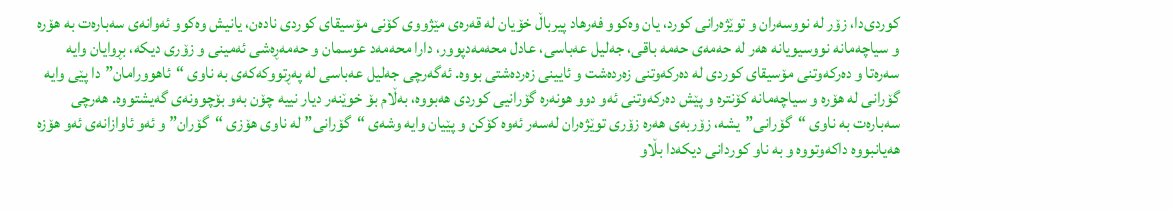کوردی‌دا، زۆر لە نووسەران و توێژەرانی کورد، یان وەکوو فەرهاد پیرباڵ خۆیان لە قەرەی مێژووی کۆنی مۆسیقای کوردی نادەن، یانیش وەکوو ئەوانەی سەبارەت بە هۆرە و سیاچەمانە نووسیویانە هەر لە حەمەی حەمە باقی، جەلیل عەباسی، عادل محەمەدپوور، دارا محەمەد عوسمان و حەمەڕەشی ئەمینی و زۆری دیکە، بڕوایان وایە سەرەتا و دەرکەوتنی مۆسیقای کوردی لە دەرکەوتنی زەردەشت و ئایینی زەردەشتی بووە. ئەگەرچی جەلیل عەباسی لە پەڕتووکەکەی بە ناوی “ئاهوورامان”دا پێی وایە گۆرانی لە هۆرە و سیاچەمانە کۆنترە و پێش دەرکەوتنی ئەو دوو هونەرە گۆرانیی کوردی هەبووە، بەڵام بۆ خوێنەر دیار نییە چۆن بەو بۆچوونەی گەیشتووە. هەرچی سەبارەت بە ناوی “گۆرانی”یشە، زۆربەی هەرە زۆری توێژەران لەسەر ئەوە کۆکن و پێیان وایە وشەی “گۆرانی” لە ناوی هۆزی “گۆران” و ئەو ئاوازانەی ئەو هۆزە هەیانبووە داکەوتووە و بە ناو کوردانی دیکەدا بڵاو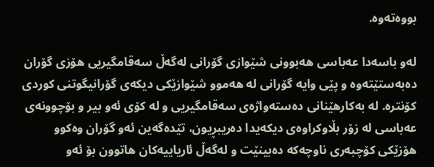بووەتەوە.

لەو باسەدا عەباسی هەبوونی شێوازی گۆرانی لەگەڵ سەقامگیریی هۆزی گۆران دەبەستێتەوە و پێی وایە گۆرانی لە هەموو شێوازێکی دیکەی گۆرانیگوتنی کوردی کۆنترە. لە بەکارهێنانی دەستەواژەی سەقامگیریی و لە کۆی ئەو بیر و بۆچوونەی عەباسی لە زۆر بڵاوکراوەی دیکەیدا دەریبڕیون، تێدەگەین ئەو گۆران وەکوو هۆزێکی کۆچبەری ناوچەکە دەبینێت و لەگەڵ ئاریاییەکان هاتوون بۆ ئەو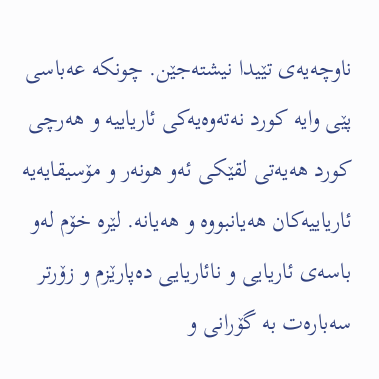ناوچەیەی تێیدا نیشتەجێن. چونکە عەباسی پێی وایە کورد نەتەوەیەکی ئاریاییە و هەرچی کورد هەیەتی لقێکی ئەو هونەر و مۆسیقایەیە ئاریاییەکان هەیانبووە و هەیانە. لێرە خۆم لەو باسەی ئاریایی و نائاریایی دەپارێزم و زۆرتر سەبارەت بە گۆرانی و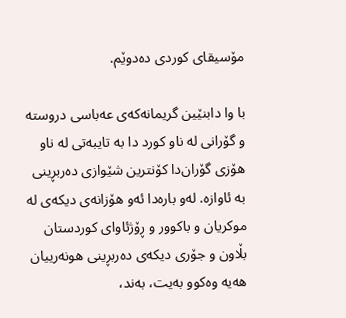مۆسیقای کوردی دەدوێم.

با وا دابنێین گریمانەکەی عەباسی دروستە و گۆرانی لە ناو کورد دا بە تایبەتی لە ناو هۆزی گۆران‌دا کۆنترین شێوازی دەربڕینی بە ئاوازە. لەو بارەدا ئەو هۆزانەی دیکەی لە موکریان و باکوور و ڕۆژئاوای کوردستان بڵاون و جۆری دیکەی دەربڕینی هونەرییان هەیە وەکوو بەیت، بەند،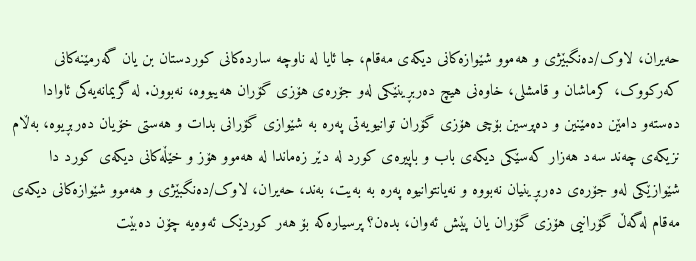حەیران، لاوک/دەنگبێژی و هەموو شێوازەکانی دیکەی مەقام، جا ئایا لە ناوچە ساردەکانی کوردستان بن یان گەرمێنەکانی کەرکووک، کرماشان و قامشلی، خاوەنی هیچ دەربڕینێکی لەو جۆرەی هۆزی گۆران هەیبووە، نەبوون. لە گریمانەیەکی ئاوادا دەستەو دامێن دەمێنین و دەپرسین بۆچی هۆزی گۆران توانیویەتی پەرە بە شێوازی گۆرانی بدات و هەستی خۆیان دەربڕیوە، بەڵام نزیکەی چەند سەد هەزار کەسێکی دیکەی باب و باپیرەی کورد لە دێر زەماندا لە هەموو هۆز و خێڵەکانی دیکەی کورد دا شێوازێکی لەو جۆرەی دەربڕینیان نەبووە و نەیانتوانیوە پەرە بە بەیت، بەند، حەیران، لاوک/دەنگبێژی و هەموو شێوازەکانی دیکەی مەقام لەگەڵ گۆرانیی هۆزی گۆران یان پێش ئەوان، بدەن؟ پرسیارەکە بۆ هەر کوردێک ئەوەیە چۆن دەبێت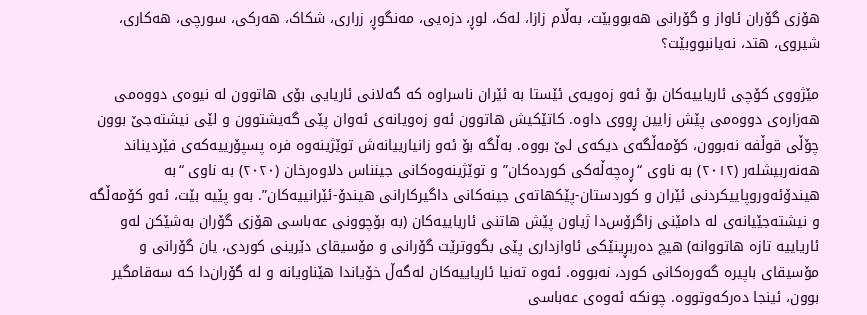هۆزی گۆران ئاواز و گۆرانی هەبووبێت، بەڵام زازا، لەک، لوڕ، دزەیی، مەنگوڕ، زراری، شکاک، هەرکی، سورچی، هەکاری، شیروی، هتد، نەیانبووبێت؟

مێژووی کۆچی ئاریاییەکان بۆ ئەو زەویەی ئێستا بە ئێران ناسراوە کە گەلانی ئاریایی بۆی هاتوون لە نیوەی دووەمی هەزارەی دووەمی پێش زایین ڕووی داوە. کاتێکیش هاتوون ئەو زەویانەی ئەوان پێی گەیشتوون و لێی نیشتەجێ بوون چۆڵی قوڵفە نەبوون، کۆمەڵگەی دیکەی لێ بووە. بەڵگە بۆ ئەو زانیارییانەش توێژینەوە فرە پسپۆرییەکەی فێردیناند هەنەربیشلەر (٢٠١٢) بە ناوی “ڕەچەڵەکی کوردەکان” و توێژینەوەکانی جینناس دلاوەرخان (٢٠٢٠) بە ناوی “بە هیندۆئەوروپاییکردنی ئێران و کوردستان-پێکهاتەی جینەکانی داگیرکارانی هیندۆ-ئێرانییەکان”. بەو پێیە بێت، ئەو کۆمەڵگە و نیشتەجێیانەی لە دامێنی زاگرۆس‌دا ژیاون پێش هاتنی ئاریاییەکان (بە بۆچوونی عەباسی هۆزی گۆران بەشێکن لەو ئاریاییە تازە هاتووانە) هیچ دەربڕینێکی ئاوازداری پێی بگووترێت گۆرانی و مۆسیقای دێرینی کوردی، یان گۆرانی و مۆسیقای باپیرە گەورەکانی کورد، نەبووە. ئەوە تەنیا ئاریاییەکان لەگەڵ خۆیاندا هێناویانە و لە گۆران‌دا کە سەقامگیر بوون، ئینجا دەرکەوتووە. چونکە ئەوەی عەباسی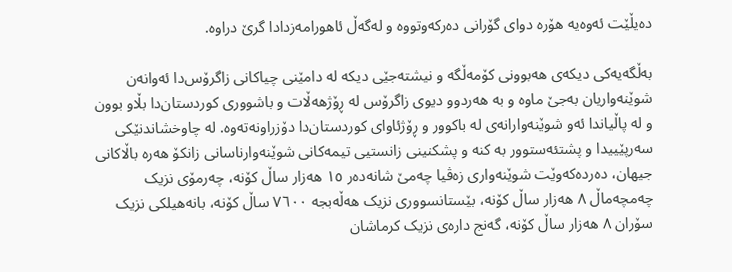دەیڵێت ئەوەیە هۆرە دوای گۆرانی دەرکەوتووە و لەگەڵ ئاهورامەزدادا گرێ دراوە.

بەڵگەیەکی دیکەی هەبوونی کۆمەڵگە و نیشتەجێی دیکە لە دامێنی چیاکانی زاگرۆس‌دا ئەوانەن شوێنەواریان بەجێ ماوە و بە هەردوو دیوی زاگرۆس لە ڕۆژهەڵات و باشووری کوردستان‌دا بڵاو بوون و لە پاڵیاندا ئەو شوێنەوارانەی لە باکوور و ڕۆژئاوای کوردستان‌دا دۆزراونەتەوە. لە چاوخشاندنێکی سەرپێییدا و پشتئەستوور بە کنە و پشکنینی زانستیی تیمەکانی شوێنەوارناسانی زانکۆ هەرە باڵاکانی جیهان، دەردەکەوێت شوێنەواری زەڤیا چەمێ شانەدەر ١٥ هەزار ساڵ کۆنە، چەرمۆی نزیک چەمچەماڵ ٨ هەزار ساڵ کۆنە، بێستانسووری نزیک هەڵەبجە ٧٦٠٠ ساڵ کۆنە، بانەهیلکی نزیک سۆران ٨ هەزار ساڵ کۆنە، گەنج دارەی نزیک کرماشان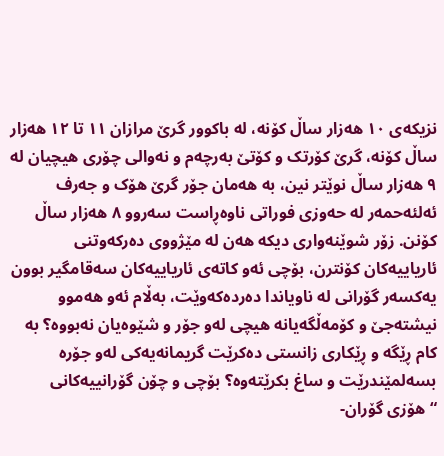نزیکەی ١٠ هەزار ساڵ کۆنە، لە باکوور گرێ مرازان ١١ تا ١٢ هەزار ساڵ کۆنە، گرێ کۆرتک و کۆتێ بەرچەم و نەوالی چۆری هیچیان لە ٩ هەزار ساڵ نوێتر نین، بە هەمان جۆر گرێ هۆک و جەرف ئەلئەحمەر لە حەوزی فوراتی ناوەڕاست سەروو ٨ هەزار ساڵ کۆنن. زۆر شوێنەواری دیکە هەن لە مێژووی دەرکەوتنی ئاریاییەکان کۆنترن، بۆچی ئەو کاتەی ئاریاییەکان سەقامگیر بوون یەکسەر گۆرانی لە ناویاندا دەردەکەوێت، بەڵام ئەو هەموو نیشتەجێ و کۆمەڵگەیانە هیچی لەو جۆر و شێوەیان نەبووە؟ بە کام ڕێگە و ڕێکاری زانستی دەکرێت گریمانەیەکی لەو جۆرە بسەلمێندرێت و ساغ بکرێتەوە؟ بۆچی و چۆن گۆرانییەکانی “هۆزی گۆران-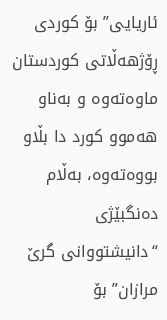ئاریایی” بۆ کوردی ڕۆژهەڵاتی کوردستان ماوەتەوە و بەناو هەموو کورد دا بڵاو بووەتەوە، بەڵام دەنگبێژی “دانیشتووانی گرێ مرازان” بۆ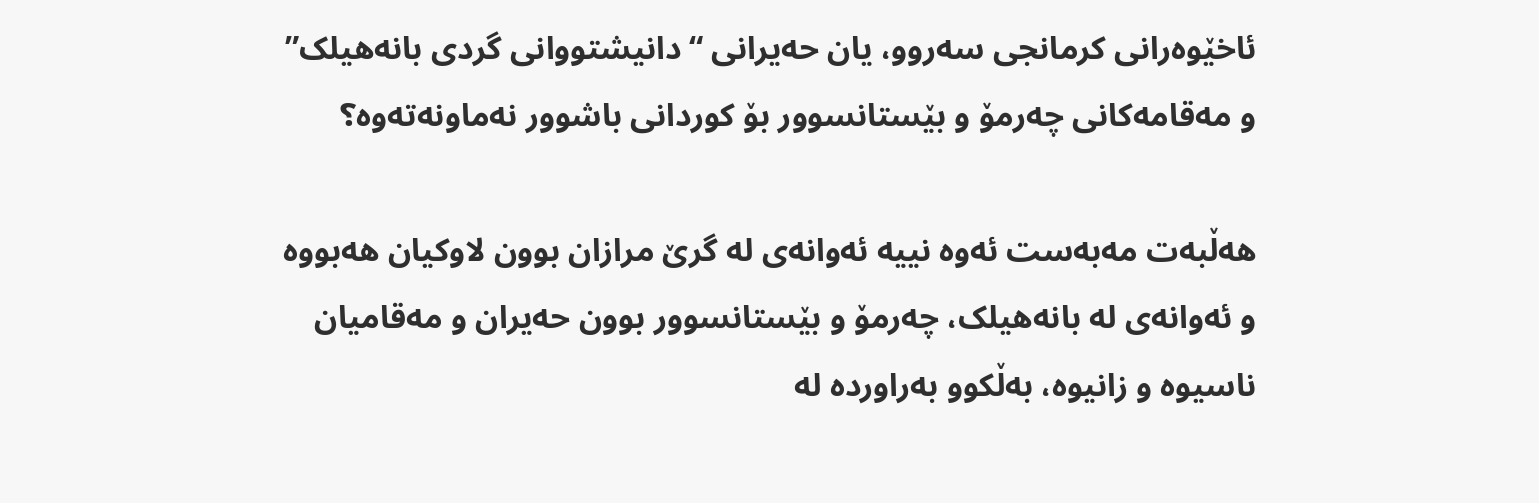ئاخێوەرانی کرمانجی سەروو، یان حەیرانی “دانیشتووانی گردی بانەهیلک” و مەقامەکانی چەرمۆ و بێستانسوور بۆ کوردانی باشوور نەماونەتەوە؟

هەڵبەت مەبەست ئەوە نییە ئەوانەی لە گرێ مرازان بوون لاوکیان هەبووە و ئەوانەی لە بانەهیلک، چەرمۆ و بێستانسوور بوون حەیران و مەقامیان ناسیوە و زانیوە، بەڵکوو بەراوردە لە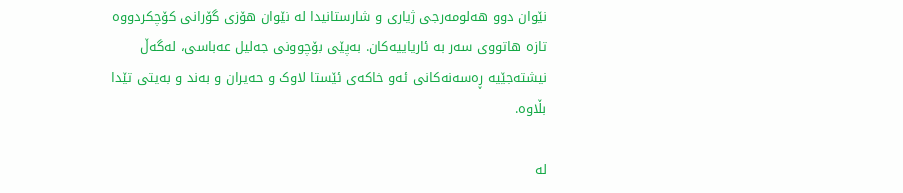نێوان دوو هەلومەرجی ژیاری و شارستانیدا لە نێوان هۆزی گۆرانی کۆچکردووە تازە هاتووی سەر بە ئاریاییەکان. بەپێی بۆچوونی جەلیل عەباسی، لەگەڵ نیشتەجێیە ڕەسەنەکانی ئەو خاکەی ئێستا لاوک و حەیران و بەند و بەیتی تێدا بڵاوە.

لە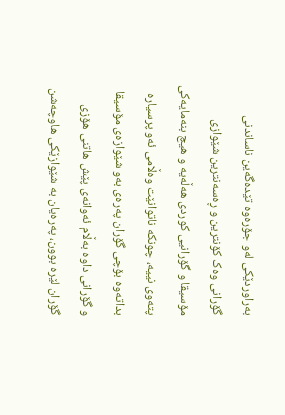بەراوردێکی لەو جۆرەوە تێدەگەین ناساندنی گۆرانی وەک کۆنترین و ڕەسەنترین شێوازی مۆسیقا و گۆرانیی کوردی هەڵەیە و هیچ بنەمایەکی پتەوی نییە، چونکە ناتوانێت وەڵامی ئەو پرسیارە بداتەوە بۆچی گۆران پەرەی بەو شێوازەی مۆسیقا و گۆرانی داوە بەڵام ئەوانەی پێش هاتنی هۆزی گۆران لێرە بوون، پەرەیان بە شێوازێکی هاوچەشن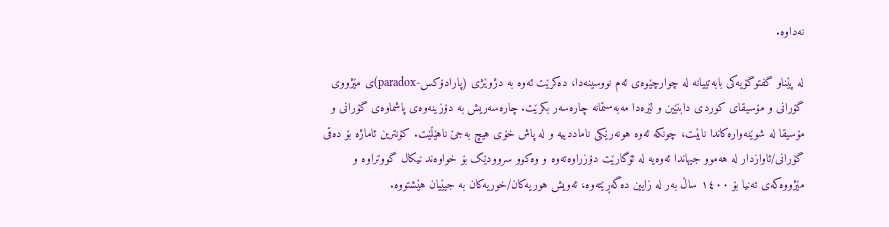نەداوە.

لە پێناو گفتوگۆیەکی بابەتییانە لە چوارچێوەی ئەم نووسینەدا، دەکرێت ئەوە بە دژوێژی (پارادۆکس-paradox)ی مێژووی گۆرانی و مۆسیقای کوردی دابنێین و لێرەدا مەبەستمانە چارەسەر بکرێت. چارەسەریش بە دۆزینەوەی پاشماوەی گۆرانی و مۆسیقا لە شوێنەوارەکاندا نابێت، چونکە ئەوە هونەرێکی ناماددییە و لە پاش خۆی هیچ بەجێ ناهێڵێت. کۆنترین ئاماژە بۆ دەقی گۆرانی/ئاوازدار لە هەموو جیهاندا ئەوەیە لە ئۆگارێت دۆزراوەتەوە و وەکوو سروودێک بۆ خواوەند نیکال گووتراوە و مێژووەکەی تەنیا بۆ ١٤٠٠ ساڵ بەر لە زایین دەگەڕێتەوە، ئەویش هوریەکان/خوریەکان بە جیێیان هێشتووە.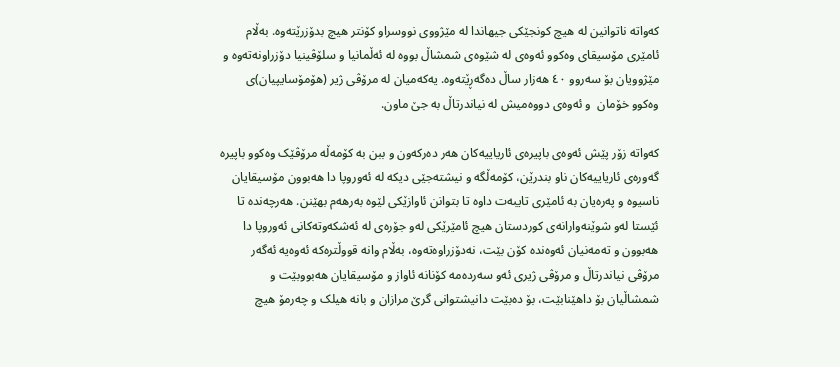کەواتە ناتوانین لە هیچ کونجێکی جیهاندا لە مێژووی نووسراو کۆنتر هیچ بدۆزرێتەوە. بەڵام ئامێری مۆسیقای وەکوو ئەوەی لە شێوەی شمشاڵ بووە لە ئەڵمانیا و سلۆڤینیا دۆزراونەتەوە و مێژوویان بۆ سەروو ٤٠ هەزار ساڵ دەگەڕێتەوە. یەکەمیان لە مرۆڤی ژیر (هۆمۆسایپیان)ی وەکوو خۆمان  و ئەوەی دووەمیش لە نیاندرتاڵ بە جێ ماون.

کەواتە زۆر پێش ئەوەی باپیرەی ئاریاییەکان هەر دەرکەون و ببن بە کۆمەڵە مرۆڤێک وەکوو باپیرە گەورەی ئاریاییەکان ناو بندرێن، کۆمەڵگە و نیشتەجێی دیکە لە ئەوروپا دا هەبوون مۆسیقایان ناسیوە و پەرەیان بە ئامێری تایبەت داوە تا بتوانن ئاوازێکی لێوە بەرهەم بهێنن. هەرچەندە تا ئێستا لەو شوێنەوارانەی کوردستان هیچ ئامێرێکی لەو جۆرەی لە ئەشکەوتەکانی ئەوروپا دا هەبوون و تەمەنیان ئەوەندە کۆن بێت، نەدۆزراوەتەوە، بەڵام وانە قووڵترەکە ئەوەیە ئەگەر مرۆڤی نیاندرتاڵ و مرۆڤی ژیری ئەو سەردەمە کۆنانە ئاواز و مۆسیقایان هەبووبێت و شمشاڵیان بۆ داهێنابێت، بۆ دەبێت دانیشتوانی گرێ مرازان و بانە هیلک و چەرمۆ هیچ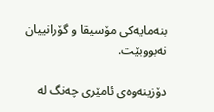بنەمایەکی مۆسیقا و گۆرانییان نەبووبێت.

دۆزینەوەی ئامێری چەنگ لە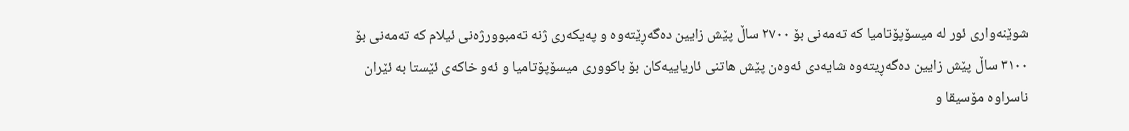شوێنەواری ئور لە میسۆپۆتامیا کە تەمەنی بۆ ٢٧٠٠ ساڵ پێش زایین دەگەڕێتەوە و پەیکەری ژنە تەمبوورژەنی ئیلام کە تەمەنی بۆ ٣١٠٠ ساڵ پێش زایین دەگەڕیتەوە شایەدی ئەوەن پێش هاتنی ئاریاییەکان بۆ باکووری میسۆپۆتامیا و ئەو خاکەی ئێستا بە ئێران ناسراوە مۆسیقا و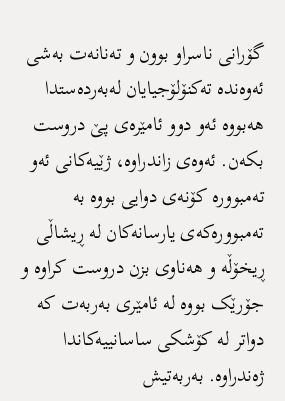گۆرانی ناسراو بوون و تەنانەت بەشی ئەوەندە تەکنۆلۆجیایان لەبەردەستدا هەبووە ئەو دوو ئامێرەی پێ دروست بکەن. ئەوەی زاندراوە، ژێیەکانی ئەو تەمبوورە کۆنەی دوایی بووە بە تەمبوورەکەی یارسانەکان لە ڕیشاڵی ڕیخۆڵە و هەناوی بزن دروست کراوە و جۆرێک بووە لە ئامێری بەربەت کە دواتر لە کۆشکی ساسانییەکاندا ژەندراوە. بەربەتیش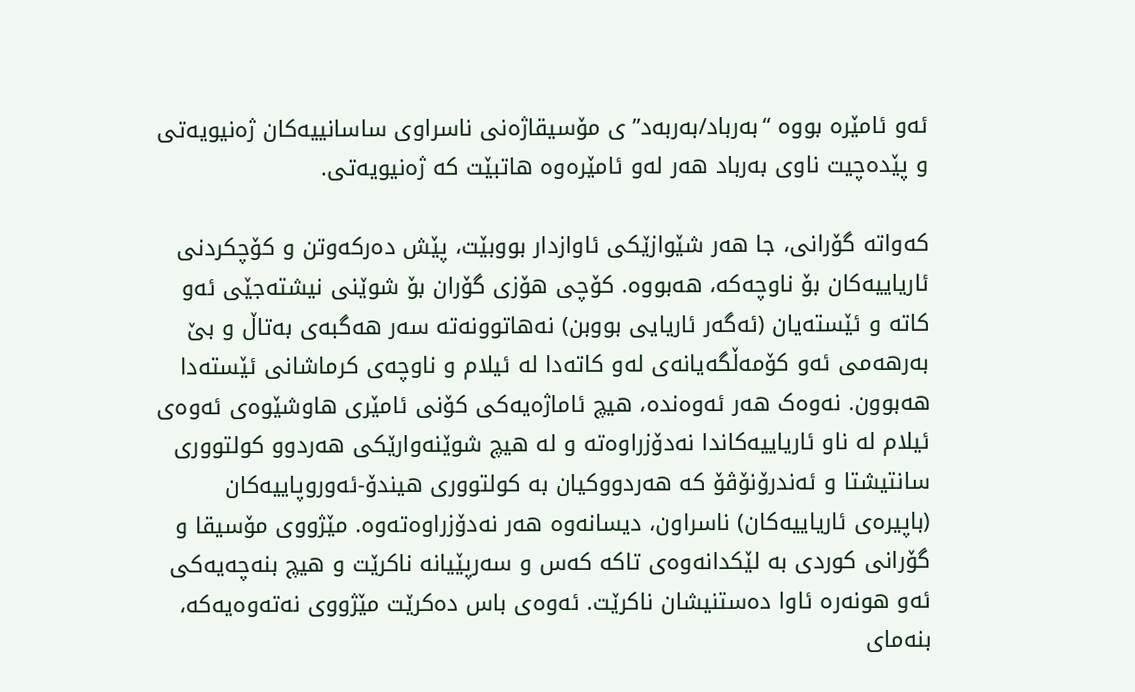ئەو ئامێرە بووە “بەرباد/بەربەد”ی مۆسیقاژەنی ناسراوی ساسانییەکان ژەنیویەتی و پێدەچیت ناوی بەرباد هەر لەو ئامێرەوە هاتبێت کە ژەنیویەتی.

کەواتە گۆرانی، جا هەر شێوازێکی ئاوازدار بووبێت، پێش دەرکەوتن و کۆچکردنی ئاریاییەکان بۆ ناوچەکە، هەبووە. کۆچی هۆزی گۆران بۆ شوێنی نیشتەجێی ئەو کاتە و ئێستەیان (ئەگەر ئاریایی بووبن) نەهاتوونەتە سەر هەگبەی بەتاڵ و بێ بەرهەمی ئەو کۆمەڵگەیانەی لەو کاتەدا لە ئیلام و ناوچەی کرماشانی ئێستەدا هەبوون. نەوەک هەر ئەوەندە، هیچ ئاماژەیەکی کۆنی ئامێری هاوشێوەی ئەوەی ئیلام لە ناو ئاریاییەکاندا نەدۆزراوەتە و لە هیچ شوێنەوارێکی هەردوو کولتووری سانتیشتا و ئەندرۆنۆڤۆ کە هەردووکیان بە کولتووری هیندۆ-ئەوروپاییەکان (باپیرەی ئاریاییەکان) ناسراون، دیسانەوە هەر نەدۆزراوەتەوە. مێژووی مۆسیقا و گۆرانی کوردی بە لێکدانەوەی تاکە کەس و سەرپێیانە ناکرێت و هیچ بنەچەیەکی ئەو هونەرە ئاوا دەستنیشان ناکرێت. ئەوەی باس دەکرێت مێژووی نەتەوەیەکە، بنەمای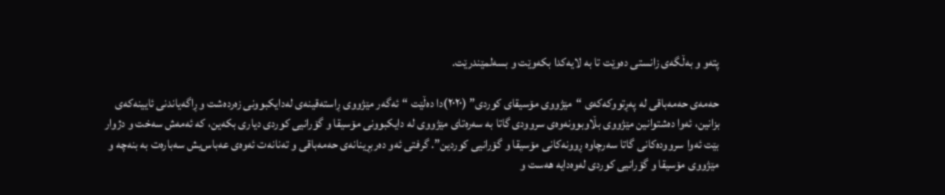پتەو و بەڵگەی زانستی دەوێت تا بە لایەکدا بکەوێت و بسەلمێندرێت.

حەمەی حەمەباقی لە پەڕتووکەکەی “مێژووی مۆسیقای کوردی” (٢٠٢٠)دا دەڵێت “ئەگەر مێژووی ڕاستەقینەی لەدایکبوونی زەردەشت و ڕاگەیاندنی ئایینەکەی بزانین، ئەوا دەشتوانین مێژووی بڵاوبوونەوەی سروودی گاتا بە سەرەتای مێژووی لە دایکبوونی مۆسیقا و گۆرانیی کوردی دیاری بکەین، کە ئەمەش سەخت و دژوار بێت ئەوا سروودەکانی گاتا سەرچاوە ڕوونەکانی مۆسیقا و گۆرانیی کوردین”. گرفتی ئەو دەربڕینانەی حەمەباقی و تەنانەت ئەوەی عەباس‌یش سەبارەت بە بنەچە و مێژووی مۆسیقا و گۆرانیی کوردی لەوەدایە هەست و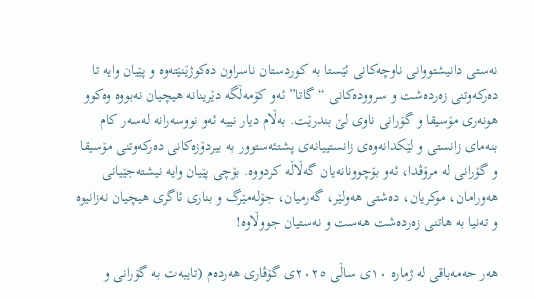نەستی دانیشتووانی ناوچەکانی ئێستا بە کوردستان ناسراون دەکوژێنێتەوە و پێیان وایە تا دەرکەوتنی زەردەشت و سروودەکانی “گاتا” ئەو کۆمەڵگە دێرینانە هیچیان نەبووە وەکوو هونەری مۆسیقا و گۆرانی ناوی لێ بندرێت. بەڵام دیار نییە ئەو نووسەرانە لەسەر کام بنەمای زانستی و لێکدانەوەی زانستییانەی پشتئەستوور بە بیردۆزەکانی دەرکەوتنی مۆسیقا و گۆرانی لە مرۆڤدا، ئەو بۆچوونانەیان گەڵاڵە کردووە. بۆچی پێیان وایە نیشتەجێیانی هەورامان، موکریان، دەشتی هەولێر، گەرمیان، جۆلەمێرگ و بناری ئاگری هیچیان نەزانیوە و تەنیا بە هاتنی زەردەشت هەست و نەستیان جووڵاوە!

هەر حەمەباقی لە ژمارە ١٠ی ساڵی ٢٠٢٥ی گۆڤاری هەردەم (تایبەت بە گۆرانی و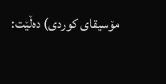مۆسیقای کوردی) دەڵێت: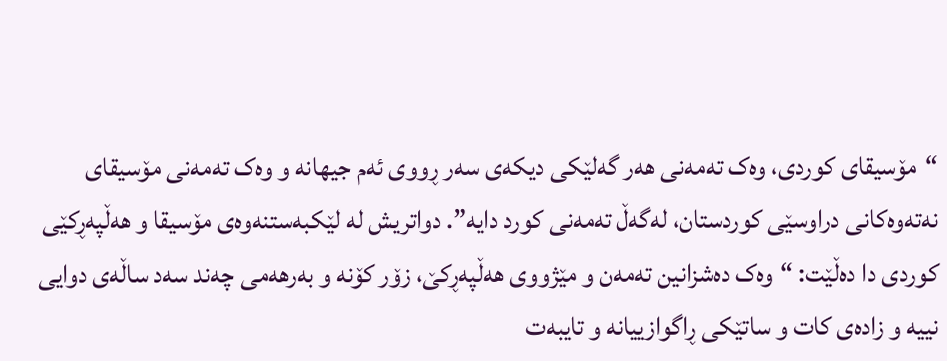“مۆسیقای کوردی، وەک تەمەنی هەر گەلێکی دیکەی سەر ڕووی ئەم جیهانە و وەک تەمەنی مۆسیقای نەتەوەکانی دراوسێی کوردستان، لەگەڵ تەمەنی کورد دایە”. دواتریش لە لێکبەستنەوەی مۆسیقا و هەڵپەڕکێی کوردی دا دەڵێت: “وەک دەشزانین تەمەن و مێژووی هەڵپەڕکێ، زۆر کۆنە و بەرهەمی چەند سەد ساڵەی دوایی نییە و زادەی کات و ساتێکی ڕاگوازییانە و تایبەت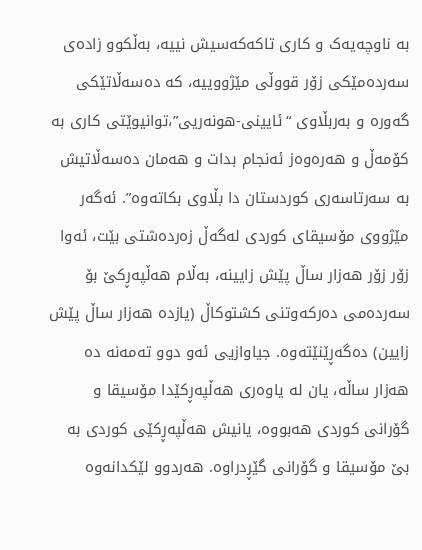بە ناوچەیەک و کاری تاکەکەسیش نییە، بەڵکوو زادەی سەردەمێکی زۆر قووڵی مێژووییە، کە دەسەڵاتێکی گەورە و بەربڵاوی “ئایینی-هونەریی”،توانیوێتی کاری بە کۆمەڵ و هەرەوەز ئەنجام بدات و هەمان دەسەڵاتیش بە سەرتاسەری کوردستان دا بڵاوی بکاتەوە”. ئەگەر مێژووی مۆسیقای کوردی لەگەڵ زەردەشتی بێت، ئەوا زۆر زۆر هەزار ساڵ پێش زایینە، بەڵام هەڵپەڕکێ بۆ سەردەمی دەرکەوتنی کشتوکاڵ (یازدە هەزار ساڵ پێش زایین) دەگەڕێنێتەوە. جیاوازیی ئەو دوو تەمەنە دە هەزار ساڵە، یان لە یاوەری هەڵپەڕکێدا مۆسیقا و گۆرانی کوردی هەبووە، یانیش هەڵپەڕکێی کوردی بە بێ مۆسیقا و گۆرانی گێڕدراوە. هەردوو لێکدانەوە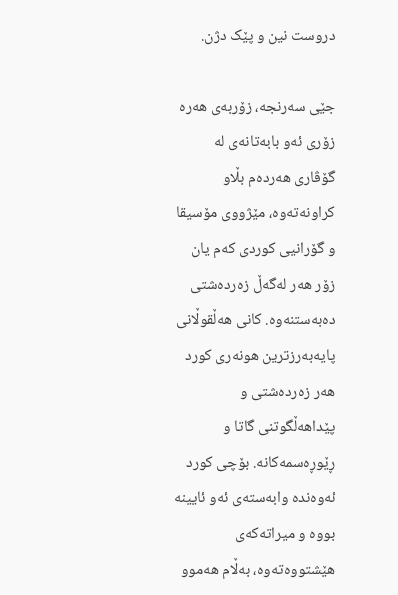دروست نین و پێک دژن.

جێی سەرنجە، زۆربەی هەرە زۆری ئەو بابەتانەی لە گۆڤاری هەردەم بڵاو کراونەتەوە، مێژووی مۆسیقا و گۆرانیی کوردی کەم یان زۆر هەر لەگەڵ زەردەشتی دەبەستنەوە. کانی هەڵقوڵانی پایەبەرزترین هونەری کورد هەر زەردەشتی و پێداهەڵگوتنی گاتا و ڕێوڕەسمەکانە. بۆچی کورد ئەوەندە وابەستەی ئەو ئایینە بووە و میراتەکەی هێشتووەتەوە، بەڵام هەموو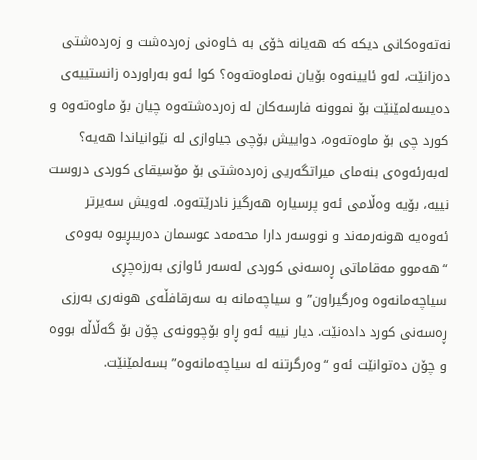نەتەوەکانی دیکە کە هەیانە خۆی بە خاوەنی زەردەشت و زەردەشتی دەزانێت، لەو ئایینەوە بۆیان نەماوەتەوە؟ کوا ئەو بەراوردە زانستییەی دەیسەلمێنێت بۆ نموونە فارسەکان لە زەردەشتەوە چیان بۆ ماوەتەوە و کورد چی بۆ ماوەتەوە، دواییش بۆچی جیاوازی لە نێوانیاندا هەیە؟ لەبەرئەوەی بنەمای میراتگەریی زەردەشتی بۆ مۆسیقای کوردی دروست نییە، بۆیە وەڵامی ئەو پرسیارە هەرگیز نادرێتەوە. لەویش سەیرتر ئەوەیە هونەرمەند و نووسەر دارا محەمەد عوسمان دەریبڕیوە بەوەی “هەموو مەقاماتی ڕەسەنی کوردی لەسەر ئاوازی بەرزەچڕی سیاچەمانەوە وەرگیراون” و سیاچەمانە بە سەرقافڵەی هونەری بەرزی ڕەسەنی کورد دادەنێت. دیار نییە ئەو ڕاو بۆچوونەی چۆن بۆ گەڵاڵە بووە و چۆن دەتوانێت ئەو “وەرگرتنە لە سیاچەمانەوە” بسەلمێنێت.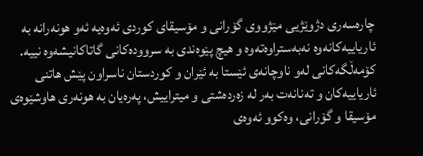چارەسەری دژوێژیی مێژووی گۆرانی و مۆسیقای کوردی ئەوەیە ئەو هونەرانە بە ئاریاییەکانەوە نەبەستراوەتەوە و هیچ پێوەندی بە سروودەکانی گاتاکانیشەوە نییە. کۆمەڵگەکانی لەو ناوچانەی ئێستا بە ئێران و کوردستان ناسراون پێش هاتنی ئاریاییەکان و تەنانەت بەر لە زەردەشتی و میتراییش، پەرەیان بە هونەری هاوشێوەی مۆسیقا و گۆرانی، وەکوو ئەوەی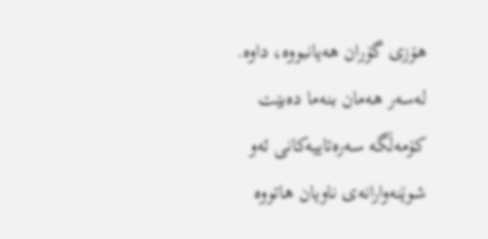هۆزی گۆران هەیانبووە، داوە. لەسەر هەمان بنەما دەبێت کۆمەڵگە سەرەتاییەکانی ئەو شوێنەوارانەی ناویان هاتووە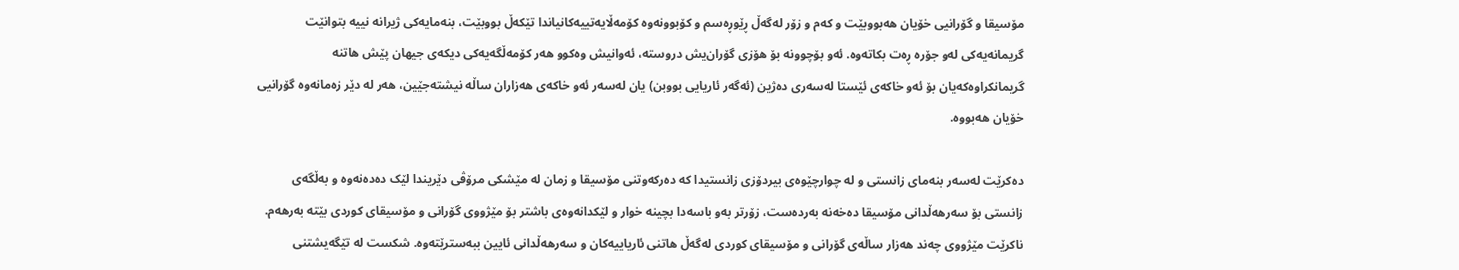مۆسیقا و گۆرانیی خۆیان هەبووبێت و کەم و زۆر لەگەڵ ڕێوڕەسم و کۆبوونەوە کۆمەڵایەتییەکانیاندا تێکەڵ بووبێت، بنەمایەکی ژیرانە نییە بتوانێت گریمانەیەکی لەو جۆرە ڕەت بکاتەوە. ئەو بۆچوونە بۆ هۆزی گۆران‌یش دروستە، ئەوانیش وەکوو هەر کۆمەڵگەیەکی دیکەی جیهان پێش هاتنە گریمانکراوەکەیان بۆ ئەو خاکەی ئێستا لەسەری دەژین (ئەگەر ئاریایی بووبن) یان لەسەر ئەو خاکەی هەزاران ساڵە نیشتەجێین، هەر لە دێر زەمانەوە گۆرانیی خۆیان هەبووە.

دەکرێت لەسەر بنەمای زانستی و لە چوارچێوەی بیردۆزی زانستیدا کە دەرکەوتنی مۆسیقا و زمان لە مێشکی مرۆڤی دێریندا لێک دەدەنەوە و بەڵگەی زانستی بۆ سەرهەڵدانی مۆسیقا دەخەنە بەردەست، زۆرتر بەو باسەدا بچینە خوار و لێکدانەوەی باشتر بۆ مێژووی گۆرانی و مۆسیقای کوردی بێتە بەرهەم. ناکرێت مێژووی چەند هەزار ساڵەی گۆرانی و مۆسیقای کوردی لەگەڵ هاتنی ئاریاییەکان و سەرهەڵدانی ئایین ببەسترێتەوە. شکست لە تێگەیشتنی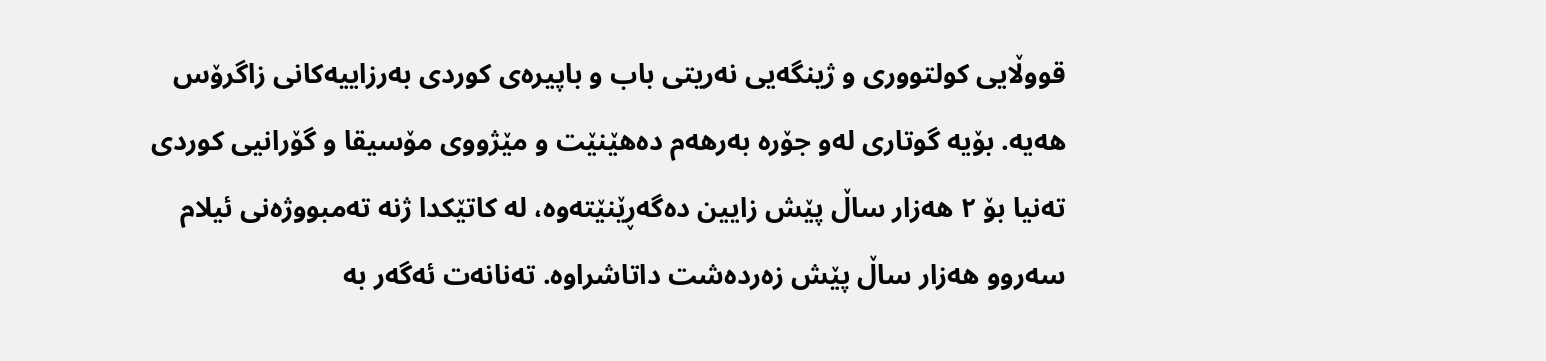قووڵایی کولتووری و ژینگەیی نەریتی باب و باپیرەی کوردی بەرزاییەکانی زاگرۆس هەیە. بۆیە گوتاری لەو جۆرە بەرهەم دەهێنێت و مێژووی مۆسیقا و گۆرانیی کوردی تەنیا بۆ ٢ هەزار ساڵ پێش زایین دەگەڕێنێتەوە، لە کاتێکدا ژنە تەمبووژەنی ئیلام سەروو هەزار ساڵ پێش زەردەشت داتاشراوە. تەنانەت ئەگەر بە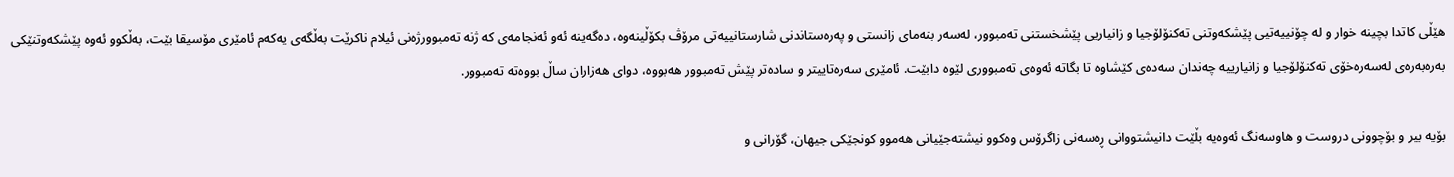هێڵی کاتدا بچینە خوار و لە چۆنییەتیی پێشکەوتنی تەکنۆلۆجیا و زانیاریی پێشخستنی تەمبوور، لەسەر بنەمای زانستی و پەرەستاندنی شارستانییەتی مرۆڤ بکۆڵینەوە، دەگەینە ئەو ئەنجامەی کە ژنە تەمبوورژەنی ئیلام ناکرێت بەڵگەی یەکەم ئامێری مۆسیقا بێت، بەڵکوو ئەوە پێشکەوتنێکی بەرەبەرەی لەسەرەخۆی تەکنۆلۆجیا و زانیارییە چەندان سەدەی کێشاوە تا بگاتە ئەوەی تەمبووری لێوە دابێت. ئامێری سەرەتاییتر و سادەتر پێش تەمبوور هەبووە، دوای هەزاران ساڵ بووەتە تەمبوور.

بۆیە بیر و بۆچوونی دروست و هاوسەنگ ئەوەیە بڵێت دانیشتووانی ڕەسەنی زاگرۆس وەکوو نیشتەجێیانی هەموو کونجێکی جیهان، گۆرانی و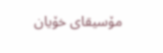مۆسیقای خۆیان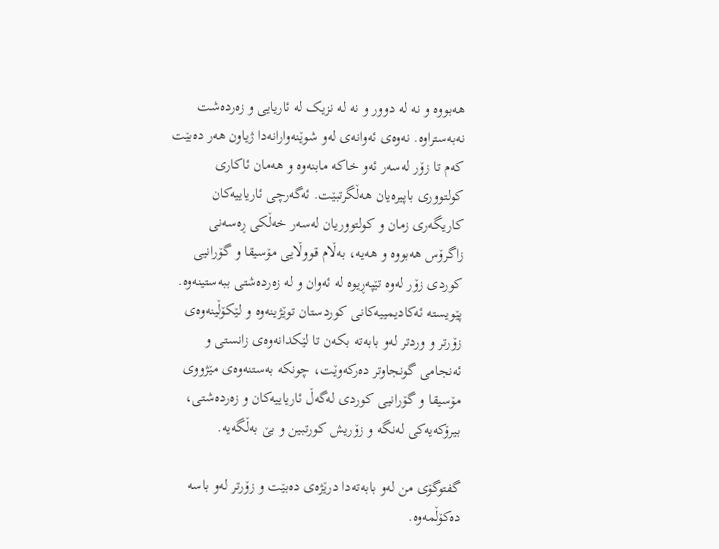هەبووە و نە لە دوور و نە لە نزیک لە ئاریایی و زەردەشت نەبەستراوە. نەوەی ئەوانەی لەو شوێنەوارانەدا ژیاون هەر دەبێت کەم تا زۆر لەسەر ئەو خاکە مابنەوە و هەمان ئاکاری کولتووری باپیرەیان هەڵگرتبێت. ئەگەرچی ئاریاییەکان کاریگەری زمان و کولتووریان لەسەر خەڵکی ڕەسەنی زاگرۆس هەبووە و هەیە، بەڵام قووڵایی مۆسیقا و گۆرانیی کوردی زۆر لەوە تێپەڕیوە لە ئەوان و لە زەردەشتی ببەستینەوە. پێویستە ئەکادیمییەکانی کوردستان توێژینەوە و لێکۆڵینەوەی زۆرتر و وردتر لەو بابەتە بکەن تا لێکدانەوەی زانستی و ئەنجامی گونجاوتر دەرکەوێت، چونکە بەستنەوەی مێژووی مۆسیقا و گۆرانیی کوردی لەگەڵ ئاریاییەکان و زەردەشتی، بیرۆکەیەکی لەنگە و زۆریش کورتبین و بێ بەڵگەیە.

گفتوگۆی من لەو بابەتەدا درێژەی دەبێت و زۆرتر لەو باسە دەکۆڵمەوە.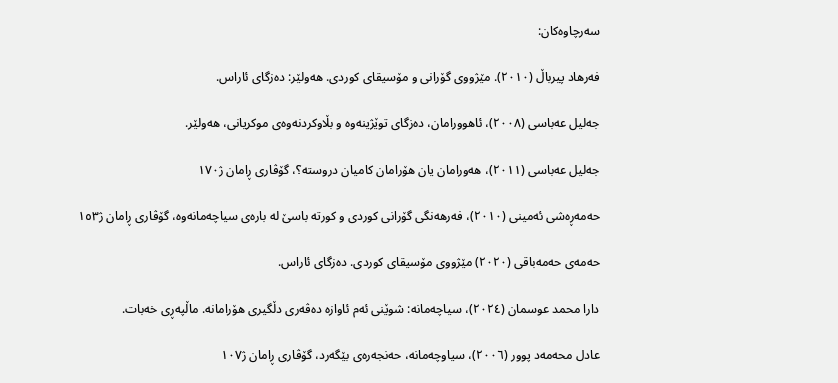سەرچاوەکان:

فەرهاد پیرباڵ (٢٠١٠). مێژووی گۆرانی و مۆسیقای کوردی. هەولێر: دەزگای ئاراس.

جەلیل عەباسی (٢٠٠٨)، ئاهوورامان، دەزگای توێژینەوە و بڵاوکردنەوەی موکریانی، هەولێر.

جەلیل عەباسی (٢٠١١)، هەورامان یان ‌هۆرامان کامیان دروستە؟، گۆڤاری ڕامان ژ١٧٠

حەمەڕەشی ئەمینی (٢٠١٠)، فەرهەنگی گۆرانی کوردی و کورتە باسێ لە بارەی سیاچەمانەوە، گۆڤاری ڕامان ژ١٥٣

حەمەی حەمەباقی (٢٠٢٠) مێژووی مۆسیقای کوردی. دەزگای ئاراس.

دارا محمد عوسمان (٢٠٢٤)، سیاچەمانە: شوێنی ئەم ئاوازە دەڤەری دڵگیری هۆرامانە. ماڵپەڕی خەبات.

عادل محەمەد پوور (٢٠٠٦)، سیاوچەمانە، حەنجەرەی بێگەرد، گۆڤاری ڕامان ژ١٠٧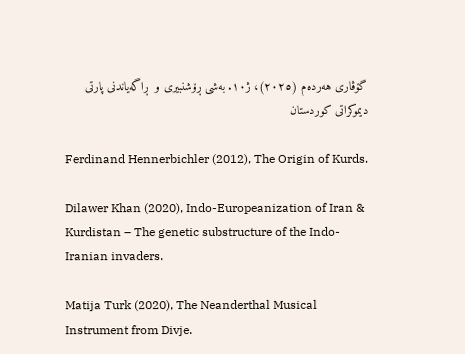گۆڤاری هەردەم (٢٠٢٥)، ژ١٠. بەشی ڕۆشنبیری و  ڕاگەیاندنی پارتی دیموکراتی کوردستان

Ferdinand Hennerbichler (2012), The Origin of Kurds.

Dilawer Khan (2020), Indo-Europeanization of Iran & Kurdistan – The genetic substructure of the Indo-Iranian invaders.

Matija Turk (2020), The Neanderthal Musical Instrument from Divje.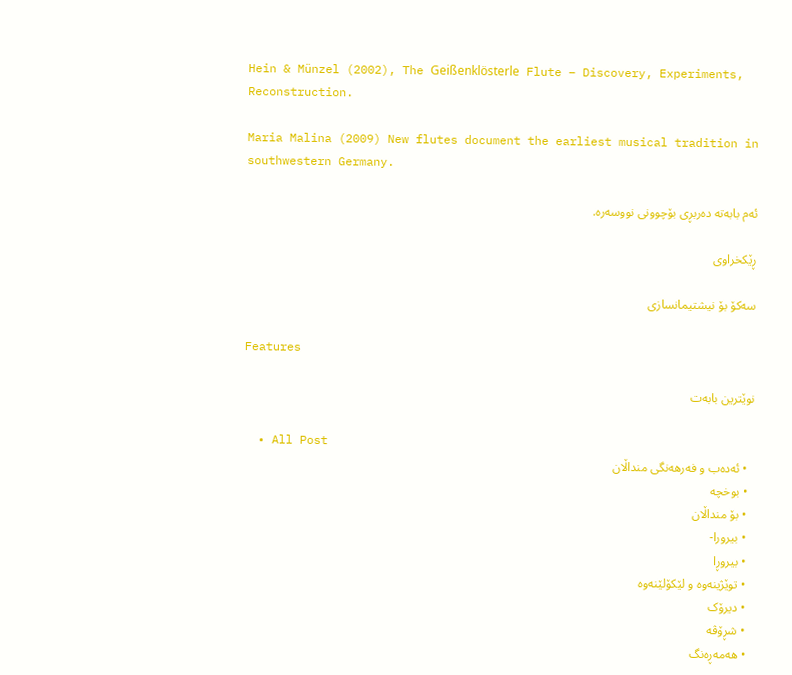Hein & Münzel (2002), The Geißenklösterle Flute – Discovery, Experiments, Reconstruction.

Maria Malina (2009) New flutes document the earliest musical tradition in southwestern Germany.

ئەم بابەتە دەربڕی بۆچوونی نووسەرە.

ڕێکخراوی

سەکۆ بۆ نیشتیمانسازی

Features

نوێترین بابەت

  • All Post
  • ئەدەب و فەرهەنگی منداڵان
  • بوخچە
  • بۆ منداڵان
  • بیرورا-
  • بیروڕا
  • توێژینەوە و لێکۆلێنەوە
  • دیرۆک
  • شڕۆڤە
  • هەمەڕەنگ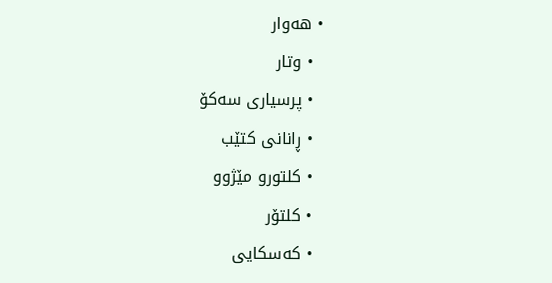• هەوار
  • وتار
  • پرسیاری سەکۆ
  • ڕانانی کتێب
  • کلتورو مێژوو
  • کلتۆر
  • کەسکایی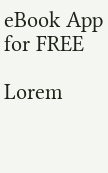eBook App for FREE

Lorem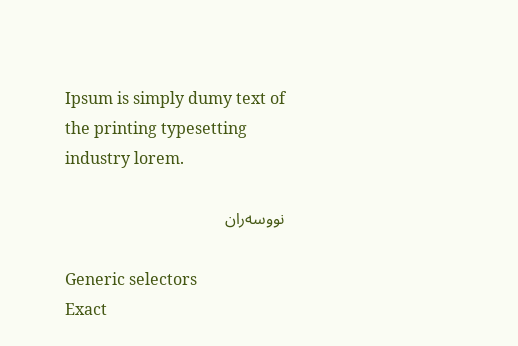Ipsum is simply dumy text of the printing typesetting industry lorem.

نووسەران

Generic selectors
Exact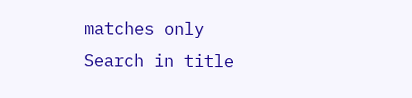matches only
Search in title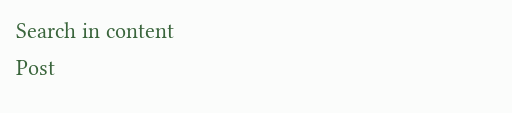Search in content
Post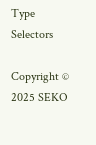Type Selectors

Copyright © 2025 SEKO